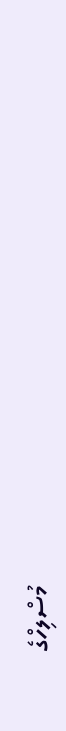މުސްލިހްގެ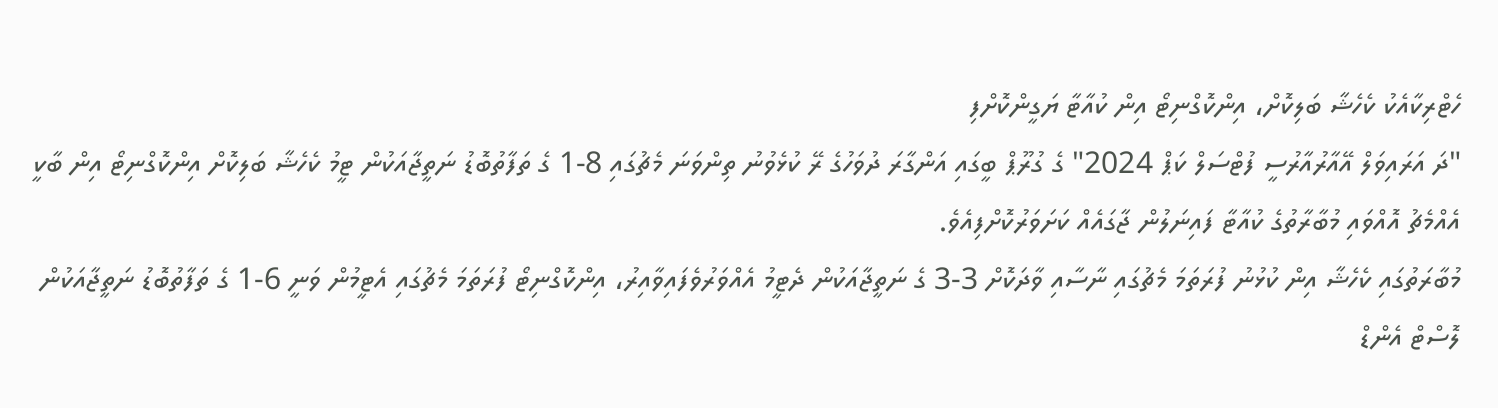ހެޓްރިކާއެކު ކެހެޝާ ބަލިކޮށް، އިންކޮގްނިޓޯ އިން ކުއާޓާ ޔަގީންކޮށްފި
"ދަ އަރައިވަލް އޭއާރުއާރުސީ ފުޓްސަލް ކަޕް 2024" ގެ ގުރޫޕް ބީގައި އަންގާރަ ދުވަހުގެ ރޭ ކުޅެވުނު ތިންވަނަ މެޗުގައި 8-1 ގެ ތަފާތުބޮޑު ނަތީޖާއަކުން ޓީމު ކެހެޝާ ބަލިކޮށް އިންކޮގްނިޓޯ އިން ބާކީ އެއްމެޗު އޮއްވައި މުބާރާތުގެ ކުއާޓާ ފައިނަލުން ޖާގައެއް ކަށަވަރުކޮށްފިއެވެ.
މުބާރަތުގައި ކެހެޝާ އިން ކުޅުނު ފުރަތަމަ މެޗުގައި ނާސާއި ވާދަކޮށް 3-3 ގެ ނަތީޖާއަކުން ދެޓީމު އެއްވަރުވެފައިވާއިރު، އިންކޮގްނިޓޯ ފުރަތަމަ މެޗުގައި އެޓީމުން ވަނީ 6-1 ގެ ތަފާތުބޮޑު ނަތީޖާއަކުން ލޮސްޓް އެންޑް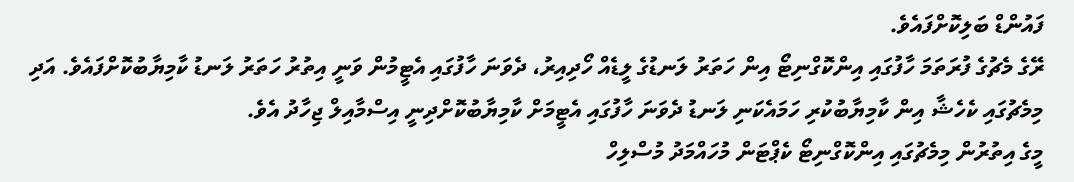ފައުންޑް ބަލިކޮށްފައެވެ.
ރޭގެ މެޗުގެ ފުރަތަމަ ހާފުގައި އިންކޮގްނިޓޯ އިން ހަތަރު ލަނޑުގެ ލީޑެއް ހޯދިއިރު، ދެވަނަ ހާފުގައި އެޓީމުން ވަނީ އިތުރު ހަތަރު ލަނޑު ކާމިޔާބުކޮށްފައެވެ. އަދި މިމެޗުގައި ކެހެޝާ އިން ކާމިޔާބުކުރި ހަމައެކަނި ލަނޑު ދެވަނަ ހާފުގައި އެޓީމަށް ކާމިޔާބުކޮށްދިނީ އިސްމާއިލް ޖިހާދު އެވެ.
މީގެ އިތުރުން މިމެޗުގައި އިންކޮގްނިޓޯ ކެޕްޓަން މުހައްމަދު މުސްލިހް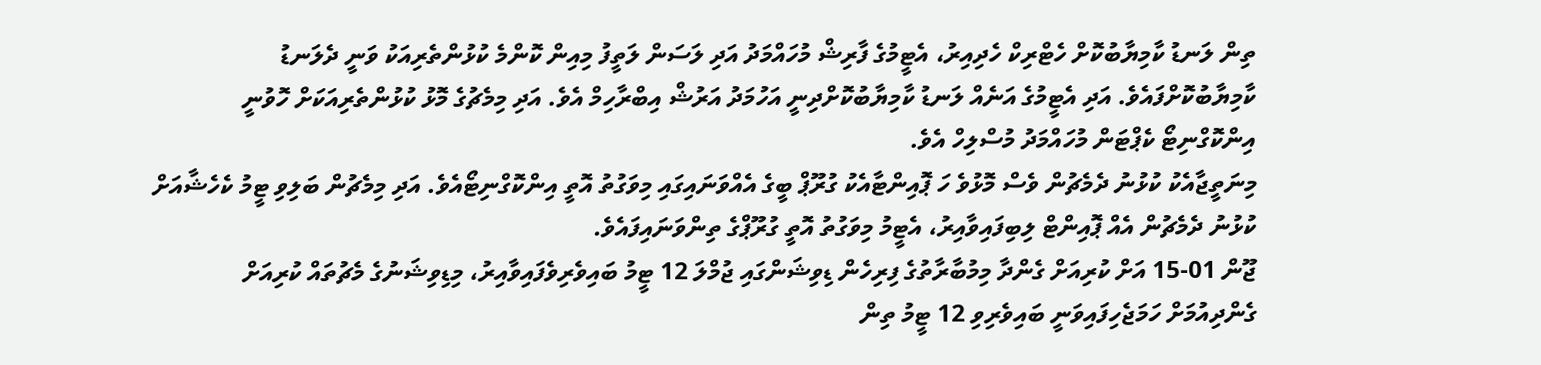ތިން ލަނޑު ކާމިޔާބުކޮށް ހެޓްރިކް ހެދިއިރު، އެޓީމުގެ ފާރިޝް މުހައްމަދު އަދި ލަސަން ލަތީފު މިއިން ކޮންމެ ކުޅުންތެރިއަކު ވަނީ ދެލަނޑު ކާމިޔާބުކޮށްފައެވެ. އަދި އެޓީމުގެ އަނެއް ލަނޑު ކާމިޔާބުކޮށްދިނީ އަހުމަދު އަރުޝް އިބްރާހިމް އެވެ. އަދި މިމެޗުގެ މޮޅު ކުޅުންތެރިއަކަށް ހޮވުނީ އިންކޮގްނިޓޯ ކެޕްޓަން މުހައްމަދު މުސްލިހް އެވެ.
މިނަތީޖާއެކު ކުޅުނު ދެމެޗުން ވެސް މޮޅުވެ ހަ ޕޮއިންޓާއެކު ގުރޫޕް ބީގެ އެއްވަނައިގައި މިވަގުތު އޮތީ އިންކޮގްނިޓޯއެވެ. އަދި މިމެޗުން ބަލިވި ޓީމު ކެހެޝާއަށް ކުޅުނު ދެމެޗުން އެއް ޕޮއިންޓް ލިބިފައިވާއިރު، އެޓީމު މިވަގުތު އޮތީ ގުރޫޕްގެ ތިންވަނައިފައެވެ.
ޖޫން 01-15 އަށް ކުރިއަށް ގެންދާ މިމުބާރާތުގެ ފިރިހެން ޑިވިޝަންގައި ޖުމްލަ 12 ޓީމު ބައިވެރިވެފައިވާއިރު، މިޑިވިޝަނުގެ މެޗުތައް ކުރިއަށް ގެންދިއުމަށް ހަމަޖެހިފައިވަނީ ބައިވެރިވި 12 ޓީމު ތިން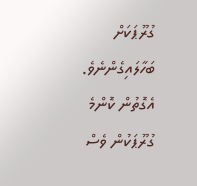ގުރޫޕަކަށް ބަހާލައިގެންނެވެ.
އެގޮތުން ކޮންމެ ގުރޫޕަކުން ވެސް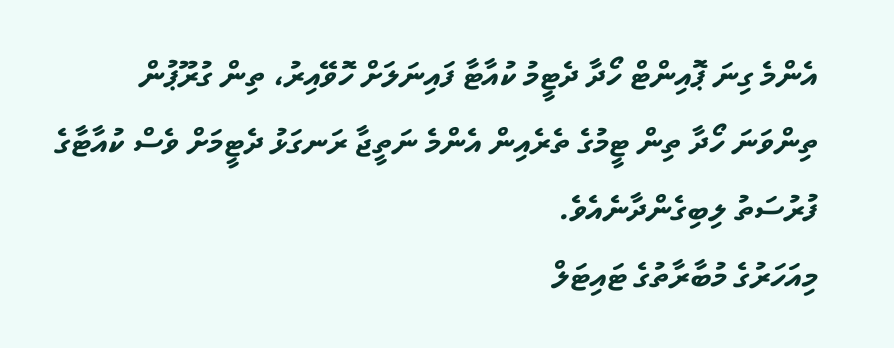އެންމެ ގިނަ ޕޮއިންޓް ހޯދާ ދެޓީމު ކުއާޓާ ފައިނަލަށް ހޮވޭއިރު، ތިން ގުރޫޕުން ތިންވަނަ ހޯދާ ތިން ޓީމުގެ ތެރެއިން އެންމެ ނަތީޖާ ރަނގަޅު ދެޓީމަށް ވެސް ކުއާޓާގެ ފުރުސަތު ލިބިގެންދާނެއެވެ.
މިއަހަރުގެ މުބާރާތުގެ ޓައިޓަލް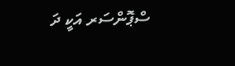ސްޕޮންސަރ އަކީ ދަ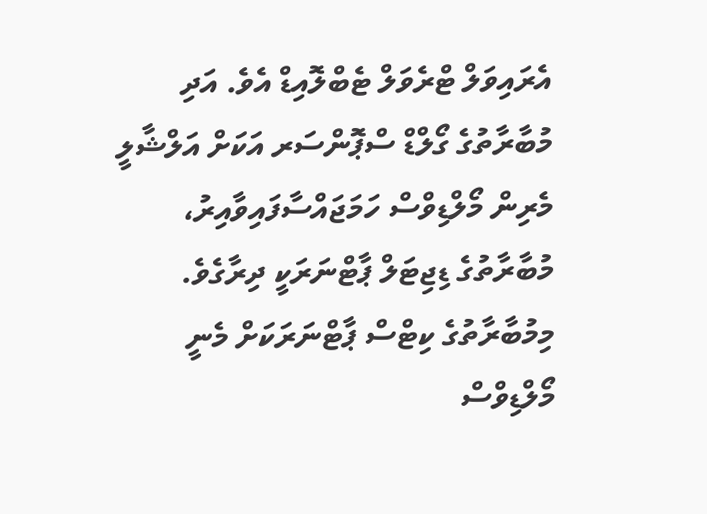އެރައިވަލް ޓްރެވަލް ޓެބްލޮއިޑް އެވެ. އަދި މުބާރާތުގެ ގޯލްޑް ސްޕޮންސަރ އަކަށް އަލްޝާލީ މެރިން މޯލްޑިވްސް ހަމަޖައްސާފައިވާއިރު، މުބާރާތުގެ ޑިޖިޓަލް ޕާޓްނަރަކީ ދިރާގެވެ.
މިމުބާރާތުގެ ކިޓްސް ޕާޓްނަރަކަށް މެނީ މޯލްޑިވްސް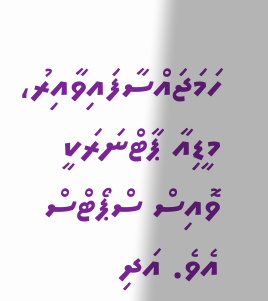ހަމަޖައްސާފައިވާއިރު، މީޑިއާ ޕާޓްނަރަކީ ވޮއިސް ސްޕޯޓްސް އެވެ. އަދި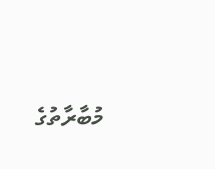މުބާރާތުގެ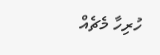ހުރިހާ މެޗެއް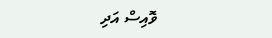ވޮއިސް އަދި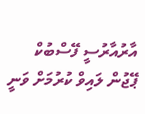އާރުއާރުސީ ފޭސްބުކް ޕޭޖުން ލައިވް ކުރުމަށް ވަނީ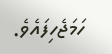ހަމަޖެހިފައެވެ.